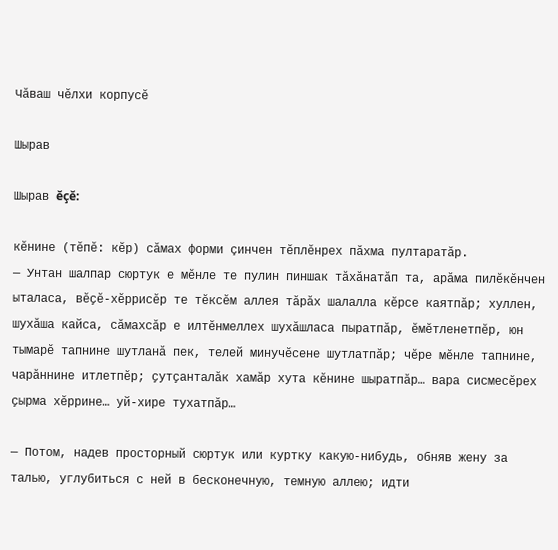Чӑваш чӗлхи корпусӗ

Шырав

Шырав ĕçĕ:

кӗнине (тĕпĕ: кӗр) сăмах форми çинчен тĕплĕнрех пăхма пултаратăр.
— Унтан шалпар сюртук е мӗнле те пулин пиншак тӑхӑнатӑп та, арӑма пилӗкӗнчен ыталаса, вӗҫӗ-хӗррисӗр те тӗксӗм аллея тӑрӑх шалалла кӗрсе каятпӑр; хуллен, шухӑша кайса, сӑмахсӑр е илтӗнмеллех шухӑшласа пыратпӑр, ӗмӗтленетпӗр, юн тымарӗ тапнине шутланӑ пек, телей минучӗсене шутлатпӑр; чӗре мӗнле тапнине, чарӑннине итлетпӗр; ҫутҫанталӑк хамӑр хута кӗнине шыратпӑр… вара сисмесӗрех ҫырма хӗррине… уй-хире тухатпӑр…

— Потом, надев просторный сюртук или куртку какую-нибудь, обняв жену за талью, углубиться с ней в бесконечную, темную аллею; идти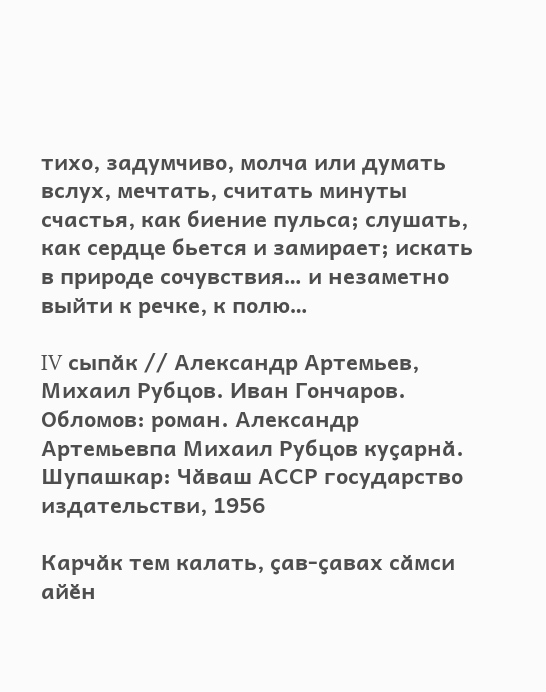тихо, задумчиво, молча или думать вслух, мечтать, считать минуты счастья, как биение пульса; слушать, как сердце бьется и замирает; искать в природе сочувствия… и незаметно выйти к речке, к полю…

IV сыпӑк // Александр Артемьев, Михаил Рубцов. Иван Гончаров. Обломов: роман. Александр Артемьевпа Михаил Рубцов куҫарнӑ. Шупашкар: Чӑваш АССР государство издательстви, 1956

Карчӑк тем калать, ҫав-ҫавах сӑмси айӗн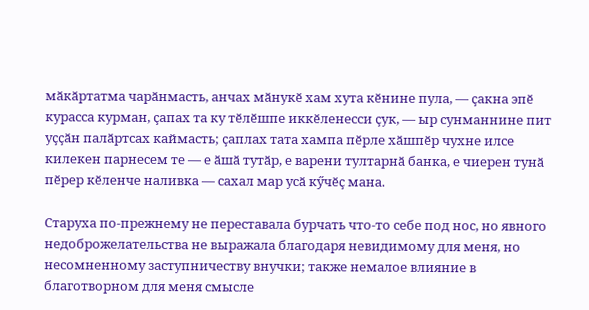мӑкӑртатма чарӑнмасть, анчах мӑнукӗ хам хута кӗнине пула, — ҫакна эпӗ курасса курман, ҫапах та ку тӗлӗшпе иккӗленесси ҫук, — ыр сунманнине пит уҫҫӑн палӑртсах каймасть; ҫаплах тата хампа пӗрле хӑшпӗр чухне илсе килекен парнесем те — е ӑшӑ тутӑр, е варени тултарнӑ банка, е чиерен тунӑ пӗрер кӗленче наливка — сахал мар усӑ кӳчӗҫ мана.

Старуха по-прежнему не переставала бурчать что-то себе под нос, но явного недоброжелательства не выражала благодаря невидимому для меня, но несомненному заступничеству внучки; также немалое влияние в благотворном для меня смысле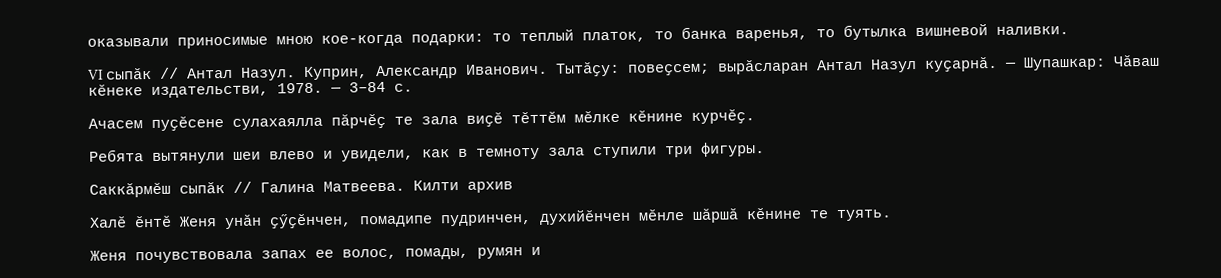оказывали приносимые мною кое-когда подарки: то теплый платок, то банка варенья, то бутылка вишневой наливки.

VI сыпӑк // Антал Назул. Куприн, Александр Иванович. Тытӑҫу: повеҫсем; вырӑсларан Антал Назул куҫарнӑ. — Шупашкар: Чӑваш кӗнеке издательстви, 1978. — 3–84 с.

Ачасем пуҫӗсене сулахаялла пӑрчӗҫ те зала виҫӗ тӗттӗм мӗлке кӗнине курчӗҫ.

Ребята вытянули шеи влево и увидели, как в темноту зала ступили три фигуры.

Саккӑрмӗш сыпӑк // Галина Матвеева. Килти архив

Халӗ ӗнтӗ Женя унӑн ҫӳҫӗнчен, помадипе пудринчен, духийӗнчен мӗнле шӑршӑ кӗнине те туять.

Женя почувствовала запах ее волос, помады, румян и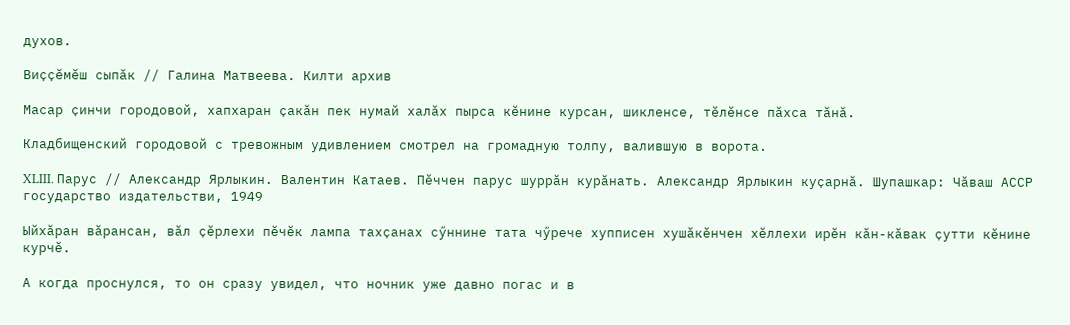духов.

Виҫҫӗмӗш сыпӑк // Галина Матвеева. Килти архив

Масар ҫинчи городовой, хапхаран ҫакӑн пек нумай халӑх пырса кӗнине курсан, шикленсе, тӗлӗнсе пӑхса тӑнӑ.

Кладбищенский городовой с тревожным удивлением смотрел на громадную толпу, валившую в ворота.

XLIII. Парус // Александр Ярлыкин. Валентин Катаев. Пӗччен парус шуррӑн курӑнать. Александр Ярлыкин куҫарнӑ. Шупашкар: Чӑваш АССР государство издательстви, 1949

Ыйхӑран вӑрансан, вӑл ҫӗрлехи пӗчӗк лампа тахҫанах сӳннине тата чӳрече хупписен хушӑкӗнчен хӗллехи ирӗн кӑн-кӑвак ҫутти кӗнине курчӗ.

А когда проснулся, то он сразу увидел, что ночник уже давно погас и в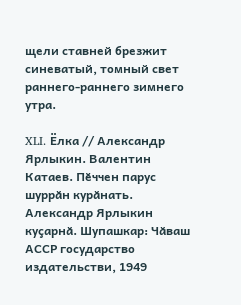щели ставней брезжит синеватый, томный свет раннего-раннего зимнего утра.

XLI. Ёлка // Александр Ярлыкин. Валентин Катаев. Пӗччен парус шуррӑн курӑнать. Александр Ярлыкин куҫарнӑ. Шупашкар: Чӑваш АССР государство издательстви, 1949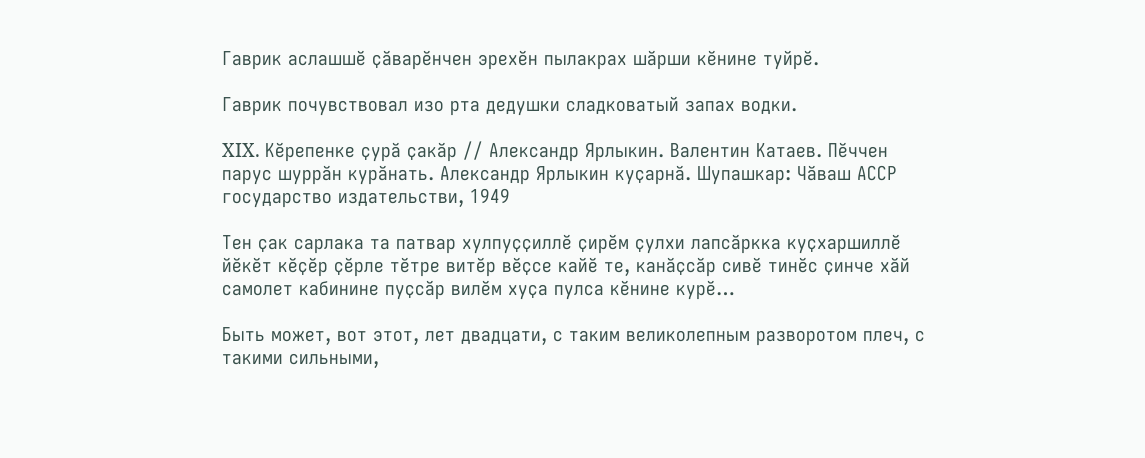Гаврик аслашшӗ ҫӑварӗнчен эрехӗн пылакрах шӑрши кӗнине туйрӗ.

Гаврик почувствовал изо рта дедушки сладковатый запах водки.

XIX. Кӗрепенке ҫурӑ ҫакӑр // Александр Ярлыкин. Валентин Катаев. Пӗччен парус шуррӑн курӑнать. Александр Ярлыкин куҫарнӑ. Шупашкар: Чӑваш АССР государство издательстви, 1949

Тен ҫак сарлака та патвар хулпуҫҫиллӗ ҫирӗм ҫулхи лапсӑркка куҫхаршиллӗ йӗкӗт кӗҫӗр ҫӗрле тӗтре витӗр вӗҫсе кайӗ те, канӑҫсӑр сивӗ тинӗс ҫинче хӑй самолет кабинине пуҫсӑр вилӗм хуҫа пулса кӗнине курӗ…

Быть может, вот этот, лет двадцати, с таким великолепным разворотом плеч, с такими сильными,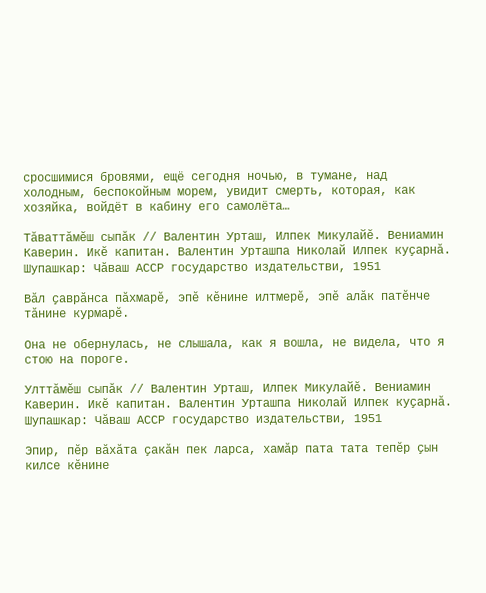сросшимися бровями, ещё сегодня ночью, в тумане, над холодным, беспокойным морем, увидит смерть, которая, как хозяйка, войдёт в кабину его самолёта…

Тӑваттӑмӗш сыпӑк // Валентин Урташ, Илпек Микулайӗ. Вениамин Каверин. Икӗ капитан. Валентин Урташпа Николай Илпек куҫарнӑ. Шупашкар: Чӑваш АССР государство издательстви, 1951

Вӑл ҫаврӑнса пӑхмарӗ, эпӗ кӗнине илтмерӗ, эпӗ алӑк патӗнче тӑнине курмарӗ.

Она не обернулась, не слышала, как я вошла, не видела, что я стою на пороге.

Улттӑмӗш сыпӑк // Валентин Урташ, Илпек Микулайӗ. Вениамин Каверин. Икӗ капитан. Валентин Урташпа Николай Илпек куҫарнӑ. Шупашкар: Чӑваш АССР государство издательстви, 1951

Эпир, пӗр вӑхӑта ҫакӑн пек ларса, хамӑр пата тата тепӗр ҫын килсе кӗнине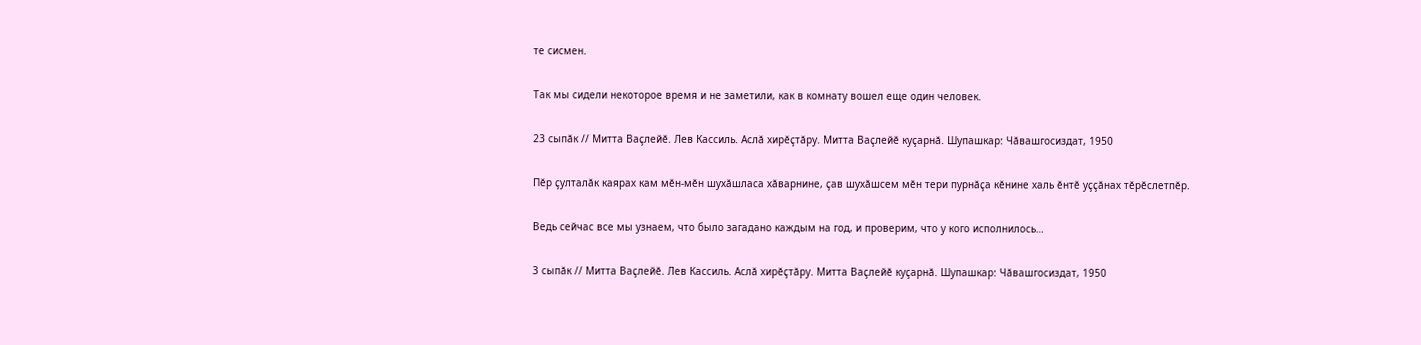те сисмен.

Так мы сидели некоторое время и не заметили, как в комнату вошел еще один человек.

23 сыпӑк // Митта Ваҫлейӗ. Лев Кассиль. Аслӑ хирӗҫтӑру. Митта Ваҫлейӗ куҫарнӑ. Шупашкар: Чӑвашгосиздат, 1950

Пӗр ҫулталӑк каярах кам мӗн-мӗн шухӑшласа хӑварнине, ҫав шухӑшсем мӗн тери пурнӑҫа кӗнине халь ӗнтӗ уҫҫӑнах тӗрӗслетпӗр.

Ведь сейчас все мы узнаем, что было загадано каждым на год, и проверим, что у кого исполнилось…

3 сыпӑк // Митта Ваҫлейӗ. Лев Кассиль. Аслӑ хирӗҫтӑру. Митта Ваҫлейӗ куҫарнӑ. Шупашкар: Чӑвашгосиздат, 1950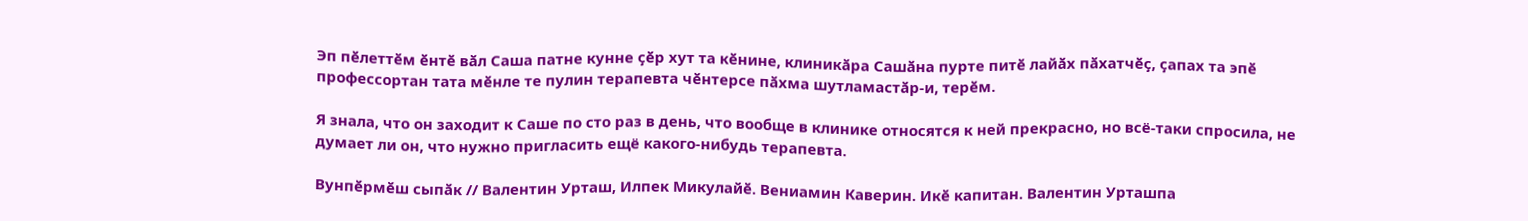Эп пӗлеттӗм ӗнтӗ вӑл Саша патне кунне ҫӗр хут та кӗнине, клиникӑра Сашӑна пурте питӗ лайӑх пӑхатчӗҫ, ҫапах та эпӗ профессортан тата мӗнле те пулин терапевта чӗнтерсе пӑхма шутламастӑр-и, терӗм.

Я знала, что он заходит к Саше по сто раз в день, что вообще в клинике относятся к ней прекрасно, но всё-таки спросила, не думает ли он, что нужно пригласить ещё какого-нибудь терапевта.

Вунпӗрмӗш сыпӑк // Валентин Урташ, Илпек Микулайӗ. Вениамин Каверин. Икӗ капитан. Валентин Урташпа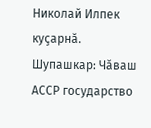Николай Илпек куҫарнӑ. Шупашкар: Чӑваш АССР государство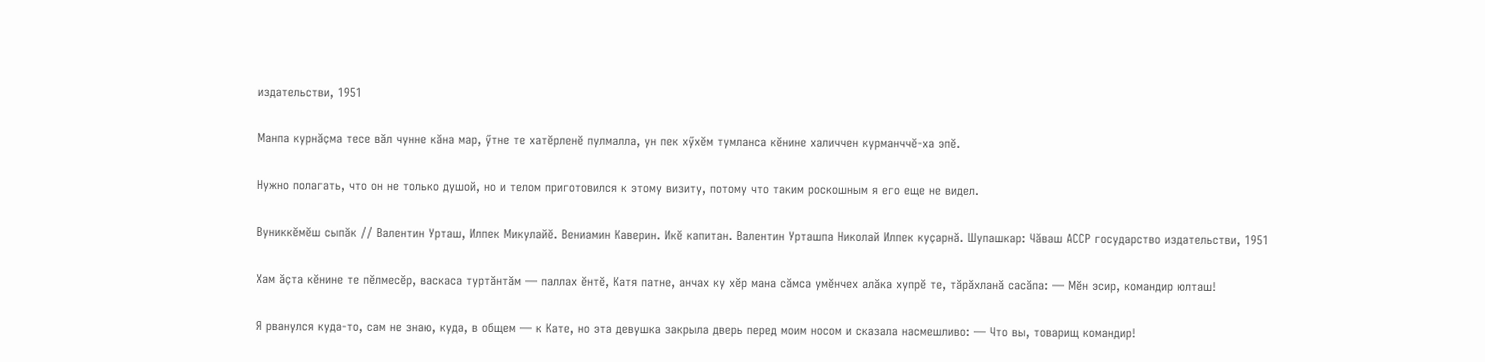издательстви, 1951

Манпа курнӑҫма тесе вӑл чунне кӑна мар, ӳтне те хатӗрленӗ пулмалла, ун пек хӳхӗм тумланса кӗнине халиччен курманччӗ-ха эпӗ.

Нужно полагать, что он не только душой, но и телом приготовился к этому визиту, потому что таким роскошным я его еще не видел.

Вуниккӗмӗш сыпӑк // Валентин Урташ, Илпек Микулайӗ. Вениамин Каверин. Икӗ капитан. Валентин Урташпа Николай Илпек куҫарнӑ. Шупашкар: Чӑваш АССР государство издательстви, 1951

Хам ӑҫта кӗнине те пӗлмесӗр, васкаса туртӑнтӑм — паллах ӗнтӗ, Катя патне, анчах ку хӗр мана сӑмса умӗнчех алӑка хупрӗ те, тӑрӑхланӑ сасӑпа: — Мӗн эсир, командир юлташ!

Я рванулся куда-то, сам не знаю, куда, в общем — к Кате, но эта девушка закрыла дверь перед моим носом и сказала насмешливо: — Что вы, товарищ командир!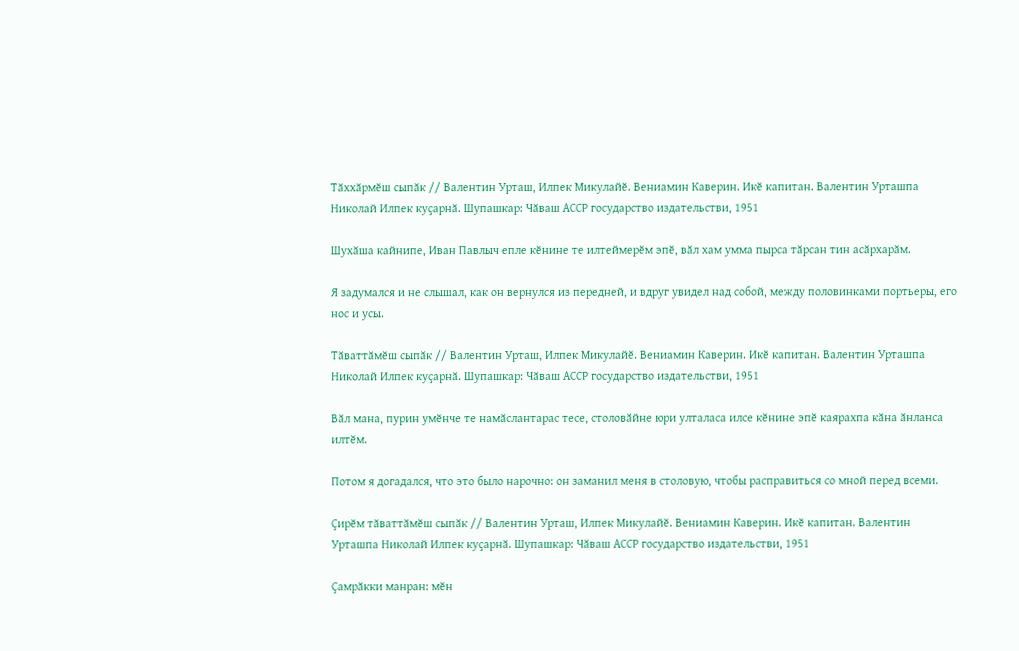Тӑххӑрмӗш сыпӑк // Валентин Урташ, Илпек Микулайӗ. Вениамин Каверин. Икӗ капитан. Валентин Урташпа Николай Илпек куҫарнӑ. Шупашкар: Чӑваш АССР государство издательстви, 1951

Шухӑша кайнипе, Иван Павлыч епле кӗнине те илтеймерӗм эпӗ, вӑл хам умма пырса тӑрсан тин асӑрхарӑм.

Я задумался и не слышал, как он вернулся из передней, и вдруг увидел над собой, между половинками портьеры, его нос и усы.

Тӑваттӑмӗш сыпӑк // Валентин Урташ, Илпек Микулайӗ. Вениамин Каверин. Икӗ капитан. Валентин Урташпа Николай Илпек куҫарнӑ. Шупашкар: Чӑваш АССР государство издательстви, 1951

Вӑл мана, пурин умӗнче те намӑслантарас тесе, столовӑйне юри улталаса илсе кӗнине эпӗ каярахпа кӑна ӑнланса илтӗм.

Потом я догадался, что это было нарочно: он заманил меня в столовую, чтобы расправиться со мной перед всеми.

Ҫирӗм тӑваттӑмӗш сыпӑк // Валентин Урташ, Илпек Микулайӗ. Вениамин Каверин. Икӗ капитан. Валентин Урташпа Николай Илпек куҫарнӑ. Шупашкар: Чӑваш АССР государство издательстви, 1951

Ҫамрӑкки манран: мӗн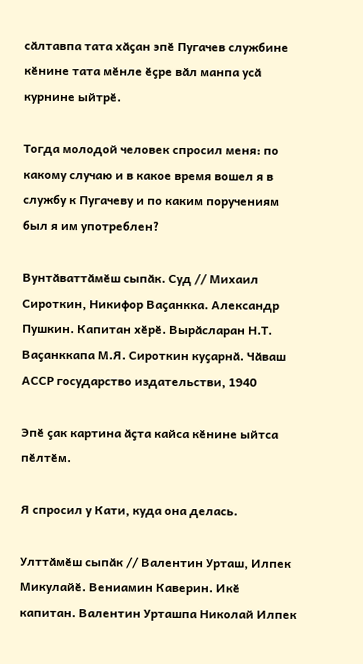сӑлтавпа тата хӑҫан эпӗ Пугачев службине кӗнине тата мӗнле ӗҫре вӑл манпа усӑ курнине ыйтрӗ.

Тогда молодой человек спросил меня: по какому случаю и в какое время вошел я в службу к Пугачеву и по каким поручениям был я им употреблен?

Вунтӑваттӑмӗш сыпӑк. Суд // Михаил Сироткин, Никифор Ваҫанкка. Александр Пушкин. Капитан хӗрӗ. Вырӑсларан Н.Т. Ваҫанккапа М.Я. Сироткин куҫарнӑ. Чӑваш АССР государство издательстви, 1940

Эпӗ ҫак картина ӑҫта кайса кӗнине ыйтса пӗлтӗм.

Я спросил у Кати, куда она делась.

Улттӑмӗш сыпӑк // Валентин Урташ, Илпек Микулайӗ. Вениамин Каверин. Икӗ капитан. Валентин Урташпа Николай Илпек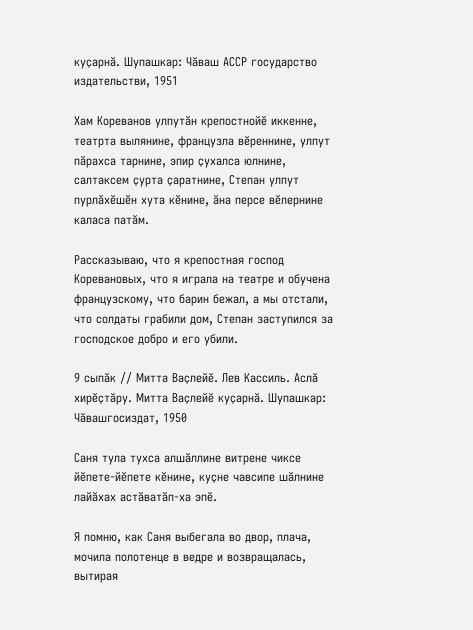куҫарнӑ. Шупашкар: Чӑваш АССР государство издательстви, 1951

Хам Кореванов улпутӑн крепостнойӗ иккенне, театрта вылянине, французла вӗреннине, улпут пӑрахса тарнине, эпир ҫухалса юлнине, салтаксем ҫурта ҫаратнине, Степан улпут пурлӑхӗшӗн хута кӗнине, ӑна персе вӗлернине каласа патӑм.

Рассказываю, что я крепостная господ Коревановых, что я играла на театре и обучена французскому, что барин бежал, а мы отстали, что солдаты грабили дом, Степан заступился за господское добро и его убили.

9 сыпӑк // Митта Ваҫлейӗ. Лев Кассиль. Аслӑ хирӗҫтӑру. Митта Ваҫлейӗ куҫарнӑ. Шупашкар: Чӑвашгосиздат, 1950

Саня тула тухса алшӑллине витрене чиксе йӗпете-йӗпете кӗнине, куҫне чавсипе шӑлнине лайӑхах астӑватӑп-ха эпӗ.

Я помню, как Саня выбегала во двор, плача, мочила полотенце в ведре и возвращалась, вытирая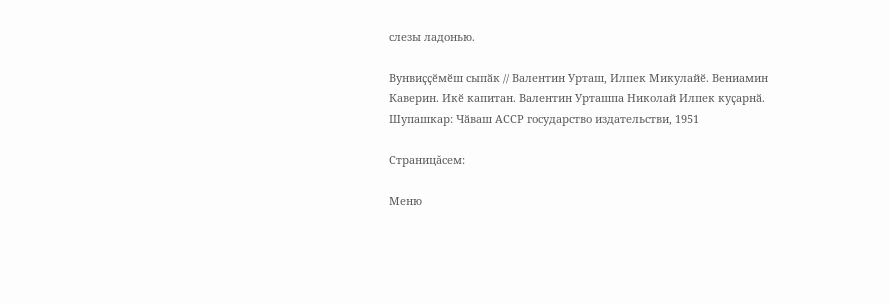слезы ладонью.

Вунвиҫҫӗмӗш сыпӑк // Валентин Урташ, Илпек Микулайӗ. Вениамин Каверин. Икӗ капитан. Валентин Урташпа Николай Илпек куҫарнӑ. Шупашкар: Чӑваш АССР государство издательстви, 1951

Страницăсем:

Меню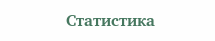Статистика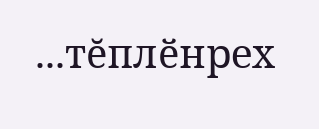...тĕплӗнрех